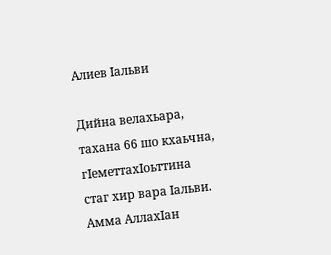Алиев Iальви

Дийна велахьара, тахана 66 шо кхаьчна, гIеметтахIоьттина стаг хир вара Iальви. Амма АллахIан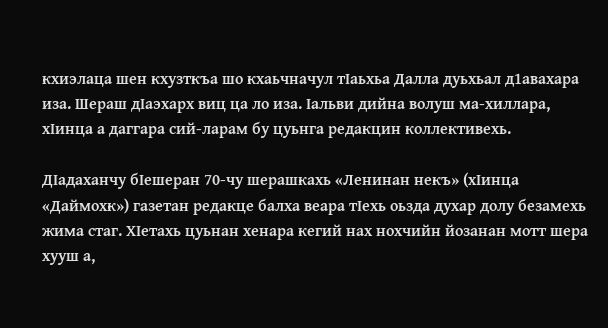кхиэлаца шен кхузткъа шо кхаьчначул тIаьхьа Далла дуьхьал д1авахара иза. Шераш дIаэхарх виц ца ло иза. Iальви дийна волуш ма-хиллара, хIинца а даггара сий-ларам бу цуьнга редакцин коллективехь.

ДIадаханчу бIешеран 70-чу шерашкахь «Ленинан некъ» (хIинца «Даймохк») газетан редакце балха веара тIехь оьзда духар долу безамехь жима стаг. ХIетахь цуьнан хенара кегий нах нохчийн йозанан мотт шера хууш а,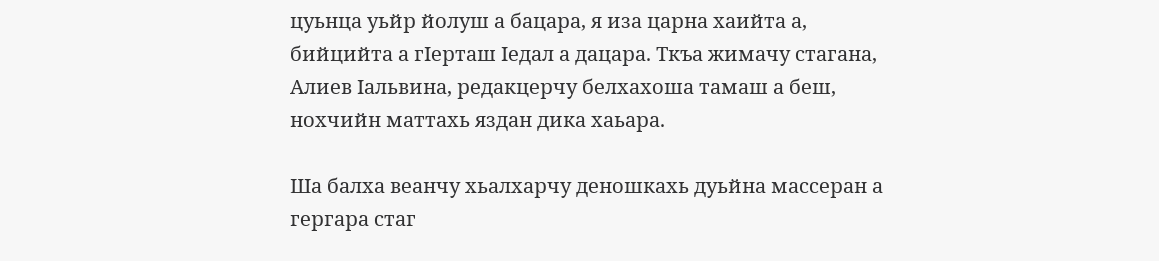цуьнца уьйр йолуш а бацара, я иза царна хаийта а, бийцийта а гIерташ Iедал а дацара. Ткъа жимачу стагана, Алиев Iальвина, редакцерчу белхахоша тамаш а беш, нохчийн маттахь яздан дика хаьара.

Ша балха веанчу хьалхарчу деношкахь дуьйна массеран а гергара стаг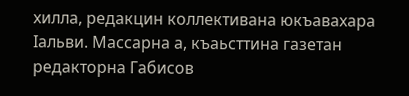хилла, редакцин коллективана юкъавахара Iальви. Массарна а, къаьсттина газетан редакторна Габисов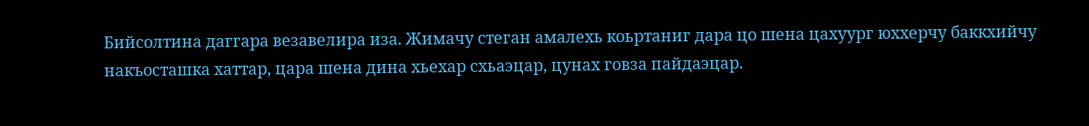Бийсолтина даггара везавелира иза. Жимачу стеган амалехь коьртаниг дара цо шена цахуург юххерчу баккхийчу накъосташка хаттар, цара шена дина хьехар схьаэцар, цунах говза пайдаэцар.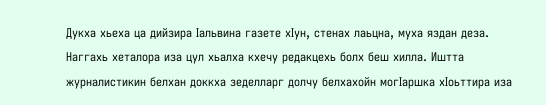Дукха хьеха ца дийзира Iальвина газете хIун, стенах лаьцна, муха яздан деза. Наггахь хеталора иза цул хьалха кхечу редакцехь болх беш хилла. Иштта журналистикин белхан доккха зеделларг долчу белхахойн могIаршка хIоьттира иза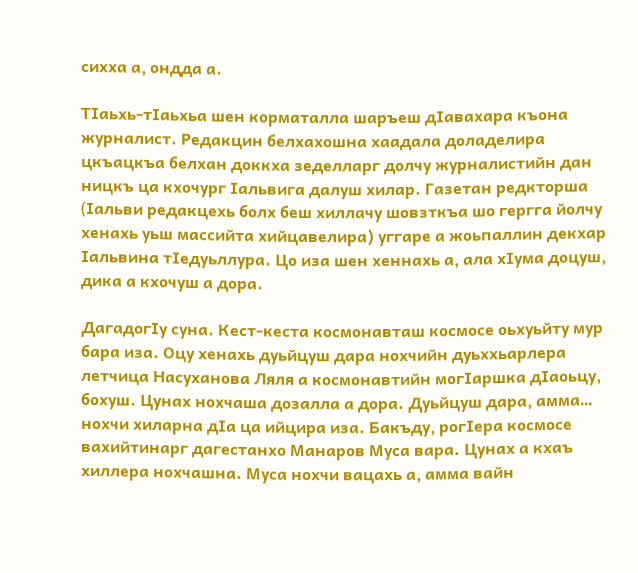сихха а, ондда а.

ТIаьхь-тIаьхьа шен корматалла шаръеш дIавахара къона журналист. Редакцин белхахошна хаадала доладелира цкъацкъа белхан доккха зеделларг долчу журналистийн дан ницкъ ца кхочург Iальвига далуш хилар. Газетан редкторша (Iальви редакцехь болх беш хиллачу шовзткъа шо гергга йолчу хенахь уьш массийта хийцавелира) уггаре а жоьпаллин декхар Iальвина тIедуьллура. Цо иза шен хеннахь а, ала хIума доцуш, дика а кхочуш а дора.

ДагадогIу суна. Кест-кеста космонавташ космосе оьхуьйту мур бара иза. Оцу хенахь дуьйцуш дара нохчийн дуьххьарлера летчица Насуханова Ляля а космонавтийн могIаршка дIаоьцу, бохуш. Цунах нохчаша дозалла а дора. Дуьйцуш дара, амма… нохчи хиларна дIа ца ийцира иза. Бакъду, рогIера космосе вахийтинарг дагестанхо Манаров Муса вара. Цунах а кхаъ хиллера нохчашна. Муса нохчи вацахь а, амма вайн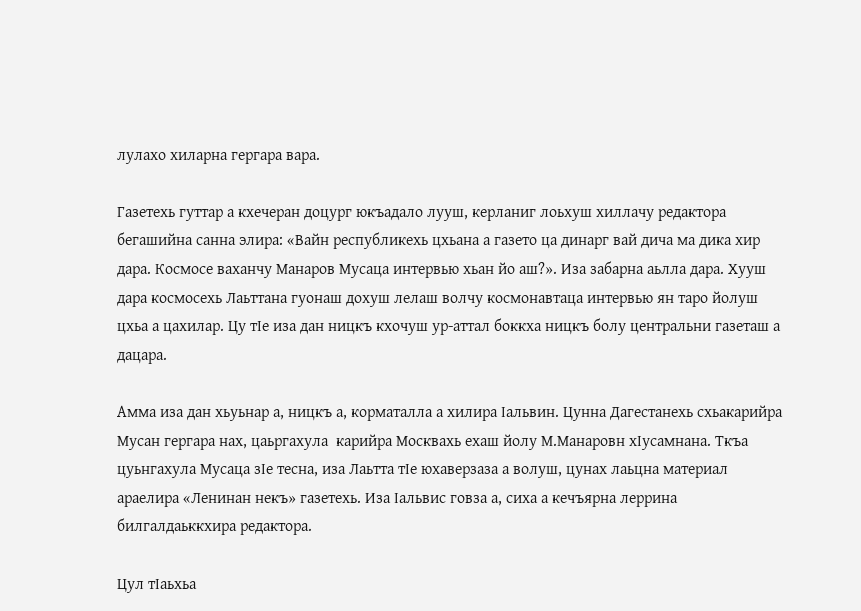лулахо хиларна гергара вара.

Газетехь гуттар а кхечеран доцург юкъадало лууш, керланиг лоьхуш хиллачу редактора бегашийна санна элира: «Вайн республикехь цхьана а газето ца динарг вай дича ма дика хир дара. Космосе ваханчу Манаров Мусаца интервью хьан йо аш?». Иза забарна аьлла дара. Хууш дара космосехь Лаьттана гуонаш дохуш лелаш волчу космонавтаца интервью ян таро йолуш цхьа а цахилар. Цу тIе иза дан ницкъ кхочуш ур-аттал боккха ницкъ болу центральни газеташ а дацара.

Амма иза дан хьуьнар а, ницкъ а, корматалла а хилира Iальвин. Цунна Дагестанехь схьакарийра Мусан гергара нах, цаьргахула  карийра Москвахь ехаш йолу М.Манаровн хIусамнана. Ткъа цуьнгахула Мусаца зIе тесна, иза Лаьтта тIе юхаверзаза а волуш, цунах лаьцна материал араелира «Ленинан некъ» газетехь. Иза Iальвис говза а, сиха а кечъярна леррина билгалдаьккхира редактора.

Цул тIаьхьа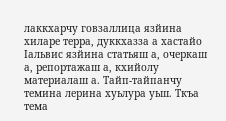лаккхарчу говзаллица язйина хиларе терра, дуккхазза а хастайо Iальвис язйина статьяш а, очеркаш а, репортажаш а, кхийолу материалаш а. Тайп-тайпанчу темина лерина хуьлура уьш. Ткъа тема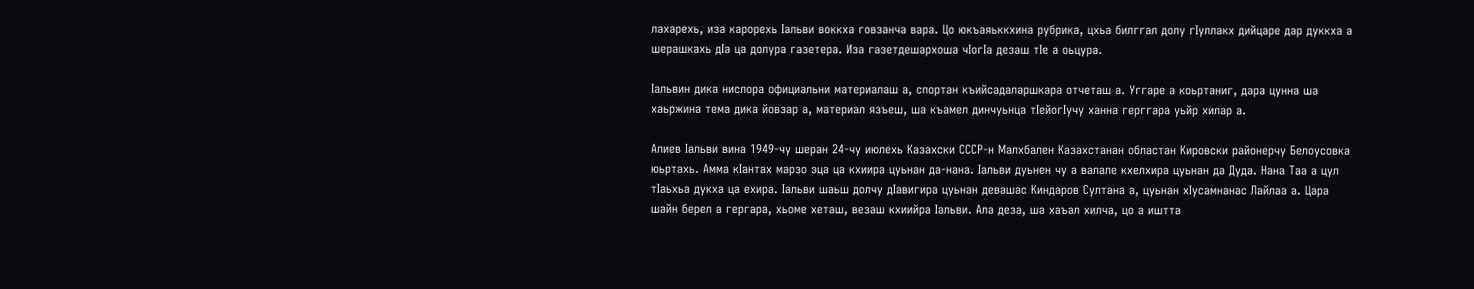лахарехь, иза карорехь Iальви воккха говзанча вара. Цо юкъаяьккхина рубрика, цхьа билггал долу гIуллакх дийцаре дар дуккха а шерашкахь дIа ца долура газетера. Иза газетдешархоша чIогIа дезаш тIе а оьцура.

Iальвин дика нислора официальни материалаш а, спортан къийсадаларшкара отчеташ а. Уггаре а коьртаниг, дара цунна ша хаьржина тема дика йовзар а, материал язъеш, ша къамел динчуьнца тIейогIучу ханна герггара уьйр хилар а.

Алиев Iальви вина 1949-чу шеран 24-чу июлехь Казахски СССР-н Малхбален Казахстанан областан Кировски районерчу Белоусовка юьртахь. Амма кIантах марзо эца ца кхиира цуьнан да-нана. Iальви дуьнен чу а валале кхелхира цуьнан да Дуда. Нана Таа а цул тIаьхьа дукха ца ехира. Iальви шаьш долчу дIавигира цуьнан девашас Киндаров Султана а, цуьнан хIусамнанас Лайлаа а. Цара шайн берел а гергара, хьоме хеташ, везаш кхиийра Iальви. Ала деза, ша хаъал хилча, цо а иштта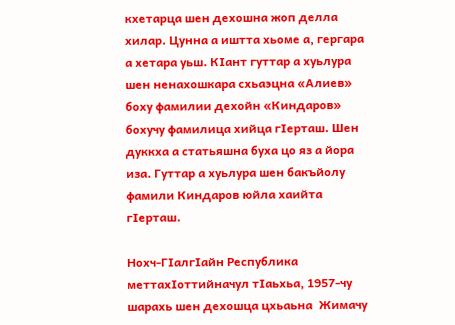кхетарца шен дехошна жоп делла хилар. Цунна а иштта хьоме а, гергара а хетара уьш. КIант гуттар а хуьлура шен ненахошкара схьаэцна «Алиев» боху фамилии дехойн «Киндаров» бохучу фамилица хийца гIерташ. Шен дуккха а статьяшна буха цо яз а йора иза. Гуттар а хуьлура шен бакъйолу фамили Киндаров юйла хаийта гIерташ.

Нохч-ГIалгIайн Республика меттахIоттийначул тIаьхьа, 1957-чу шарахь шен дехошца цхьаьна  Жимачу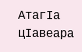АтагIа цIавеара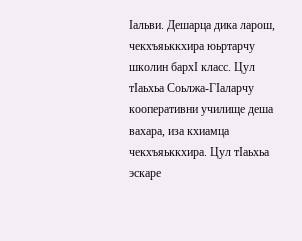Iальви. Дешарца дика ларош, чекхъяьккхира юьртарчу школин бархI класс. Цул тIаьхьа Соьлжа-ГIаларчу кооперативни училище деша вахара, иза кхиамца чекхъяьккхира. Цул тIаьхьа эскаре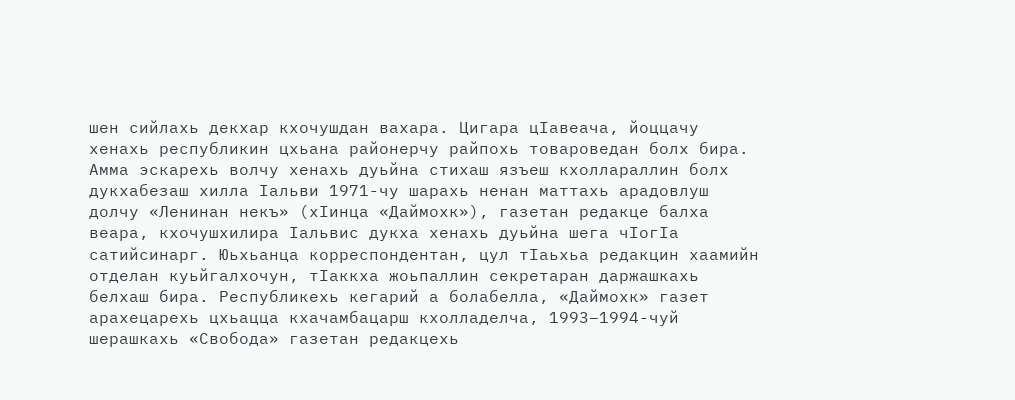шен сийлахь декхар кхочушдан вахара. Цигара цIавеача, йоццачу хенахь республикин цхьана районерчу райпохь товароведан болх бира. Амма эскарехь волчу хенахь дуьйна стихаш язъеш кхоллараллин болх дукхабезаш хилла Iальви 1971-чу шарахь ненан маттахь арадовлуш долчу «Ленинан некъ» (хIинца «Даймохк»), газетан редакце балха веара, кхочушхилира Iальвис дукха хенахь дуьйна шега чIогIа сатийсинарг. Юьхьанца корреспондентан, цул тIаьхьа редакцин хаамийн отделан куьйгалхочун, тIаккха жоьпаллин секретаран даржашкахь белхаш бира. Республикехь кегарий а болабелла, «Даймохк» газет арахецарехь цхьацца кхачамбацарш кхолладелча, 1993–1994-чуй шерашкахь «Свобода» газетан редакцехь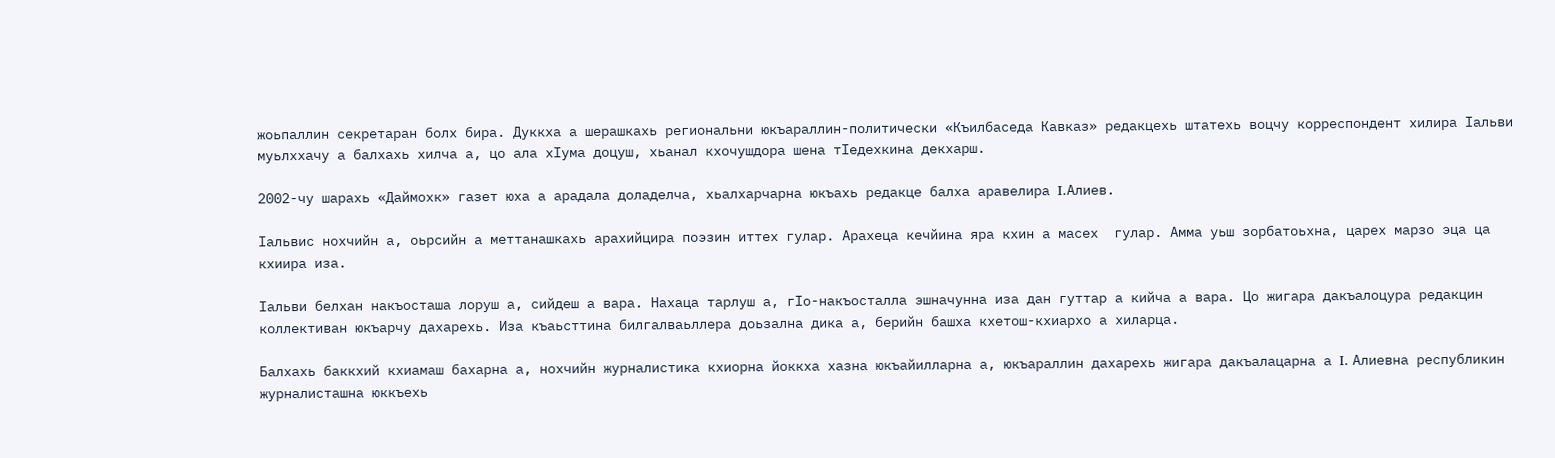жоьпаллин секретаран болх бира. Дуккха а шерашкахь региональни юкъараллин-политически «Къилбаседа Кавказ» редакцехь штатехь воцчу корреспондент хилира Iальви муьлххачу а балхахь хилча а, цо ала хIума доцуш, хьанал кхочушдора шена тIедехкина декхарш.

2002-чу шарахь «Даймохк» газет юха а арадала доладелча, хьалхарчарна юкъахь редакце балха аравелира I.Алиев.

Iальвис нохчийн а, оьрсийн а меттанашкахь арахийцира поэзин иттех гулар. Арахеца кечйина яра кхин а масех  гулар. Амма уьш зорбатоьхна, царех марзо эца ца кхиира иза.

Iальви белхан накъосташа лоруш а, сийдеш а вара. Нахаца тарлуш а, гIо-накъосталла эшначунна иза дан гуттар а кийча а вара. Цо жигара дакъалоцура редакцин коллективан юкъарчу дахарехь. Иза къаьсттина билгалваьллера доьзална дика а, берийн башха кхетош-кхиархо а хиларца.

Балхахь баккхий кхиамаш бахарна а, нохчийн журналистика кхиорна йоккха хазна юкъайилларна а, юкъараллин дахарехь жигара дакъалацарна а I. Алиевна республикин журналисташна юккъехь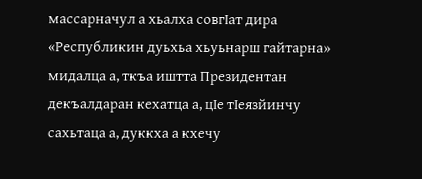массарначул а хьалха совгIат дира «Республикин дуьхьа хьуьнарш гайтарна» мидалца а, ткъа иштта Президентан декъалдаран кехатца а, цIе тIеязйинчу сахьтаца а, дуккха а кхечу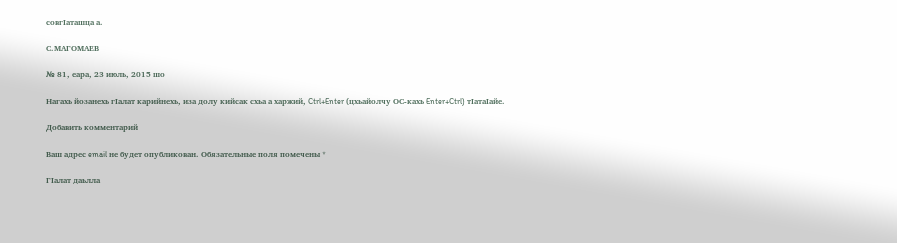совгIаташца а.

С.МАГОМАЕВ

№ 81, еара, 23 июль, 2015 шо

Нагахь йозанехь гIалат карийнехь, иза долу кийсак схьа а харжий, Ctrl+Enter (цхьайолчу ОС-кахь Enter+Ctrl) тIатаIайе.

Добавить комментарий

Ваш адрес email не будет опубликован. Обязательные поля помечены *

ГIалат даьлла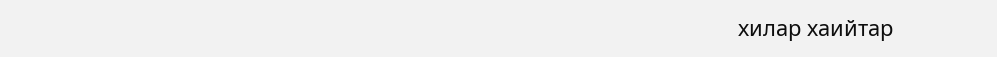хилар хаийтар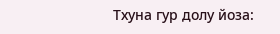Тхуна гур долу йоза: